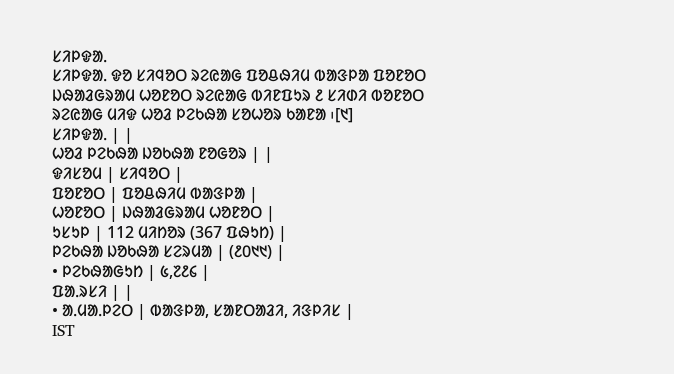ᱥᱤᱞᱫᱟᱹ
ᱥᱤᱞᱫᱟᱹ ᱫᱚ ᱥᱤᱧᱚᱛ ᱨᱮᱭᱟᱜ ᱯᱚᱪᱷᱤᱢ ᱵᱟᱝᱞᱟ ᱯᱚᱱᱚᱛ ᱡᱷᱟᱲᱜᱨᱟᱢ ᱦᱚᱱᱚᱛ ᱨᱮᱭᱟᱜ ᱵᱤᱱᱯᱩᱨ ᱒ ᱥᱤᱰᱤ ᱵᱚᱱᱚᱛ ᱨᱮᱭᱟᱜ ᱢᱤᱫ ᱦᱚᱲ ᱞᱮᱠᱷᱟ ᱥᱚᱦᱚᱨ ᱠᱟᱱᱟ ᱾[᱑]
ᱥᱤᱞᱫᱟᱹ | |
ᱦᱚᱲ ᱞᱮᱠᱷᱟ ᱡᱚᱠᱷᱟ ᱱᱚᱜᱚᱨ | |
ᱫᱤᱥᱚᱢ | ᱥᱤᱧᱚᱛ |
ᱯᱚᱱᱚᱛ | ᱯᱚᱪᱷᱤᱢ ᱵᱟᱝᱞᱟ |
ᱦᱚᱱᱚᱛ | ᱡᱷᱟᱲᱜᱨᱟᱢ ᱦᱚᱱᱚᱛ |
ᱩᱥᱩᱞ | 112 ᱢᱤᱴᱚᱨ (367 ᱯᱷᱩᱴ) |
ᱞᱮᱠᱷᱟ ᱡᱚᱠᱷᱟ ᱥᱮᱨᱢᱟ | (᱒᱐᱑᱑) |
• ᱞᱮᱠᱷᱟᱜᱩᱴ | ᱕,᱗᱒᱔ |
ᱯᱟᱹᱨᱥᱤ | |
• ᱟᱹᱢᱟᱹᱞᱮᱛ | ᱵᱟᱝᱞᱟ, ᱥᱟᱱᱛᱟᱲᱤ, ᱤᱝᱞᱤᱥ |
IST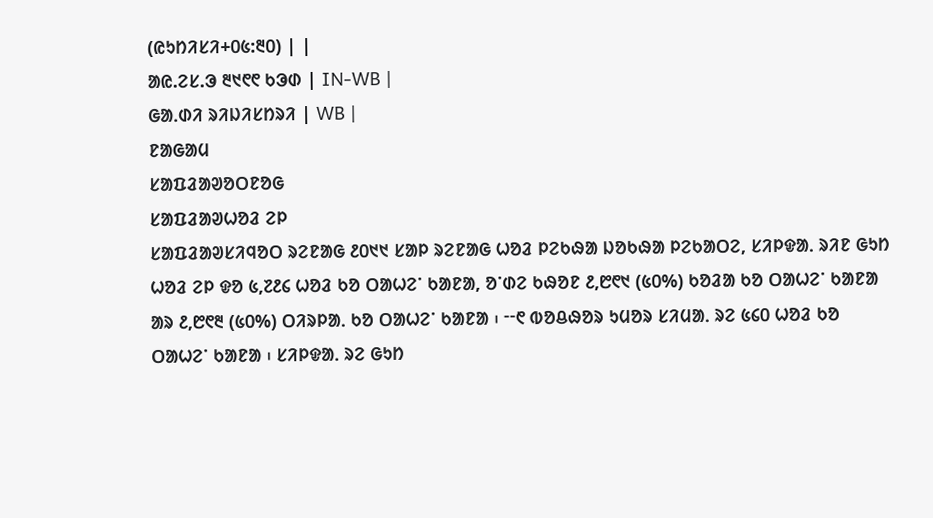(ᱭᱩᱴᱤᱥᱤ+᱐᱕:᱓᱐) | |
ᱟᱭ.ᱮᱥ.ᱳ ᱓᱑᱖᱖ ᱠᱳᱰ | IN-WB |
ᱜᱟᱹᱰᱤ ᱨᱤᱡᱤᱥᱴᱨᱤ | WB |
ᱱᱟᱜᱟᱢ
ᱥᱟᱯᱲᱟᱣᱚᱛᱱᱚᱜ
ᱥᱟᱯᱲᱟᱣᱦᱚᱲ ᱮᱞ
ᱥᱟᱯᱲᱟᱣᱥᱤᱧᱚᱛ ᱨᱮᱱᱟᱜ ᱒᱐᱑᱑ ᱥᱟᱞ ᱨᱮᱱᱟᱜ ᱦᱚᱲ ᱞᱮᱠᱷᱟ ᱡᱚᱠᱷᱟ ᱞᱮᱠᱟᱛᱮ, ᱥᱤᱞᱫᱟᱹ ᱨᱤᱱ ᱜᱩᱴ ᱦᱚᱲ ᱮᱞ ᱫᱚ ᱕,᱗᱒᱔ ᱦᱚᱲ ᱠᱚ ᱛᱟᱦᱮᱸ ᱠᱟᱱᱟ, ᱚᱸᱰᱮ ᱠᱷᱚᱱ ᱒,᱘᱖᱑ (᱕᱐%) ᱠᱚᱲᱟ ᱠᱚ ᱛᱟᱦᱮᱸ ᱠᱟᱱᱟ ᱟᱨ ᱒,᱘᱖᱓ (᱕᱐%) ᱛᱤᱨᱞᱟᱹ ᱠᱚ ᱛᱟᱦᱮᱸ ᱠᱟᱱᱟ ᱾ ᱼᱼ᱖ ᱵᱚᱪᱷᱚᱨ ᱩᱢᱚᱨ ᱥᱤᱢᱟᱹ ᱨᱮ ᱕᱔᱐ ᱦᱚᱲ ᱠᱚ ᱛᱟᱦᱮᱸ ᱠᱟᱱᱟ ᱾ ᱥᱤᱞᱫᱟᱹ ᱨᱮ ᱜᱩᱴ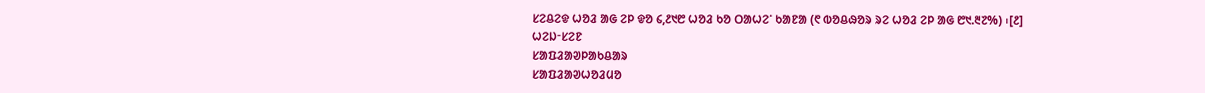ᱥᱮᱪᱮᱫ ᱦᱚᱲ ᱟᱜ ᱮᱞ ᱫᱚ ᱔,᱒᱑᱘ ᱦᱚᱲ ᱠᱚ ᱛᱟᱦᱮᱸ ᱠᱟᱱᱟ (᱖ ᱵᱚᱪᱷᱚᱨ ᱨᱮ ᱦᱚᱲ ᱮᱞ ᱟᱜ ᱘᱑.᱓᱗%) ᱾[᱒]
ᱦᱮᱡᱼᱥᱮᱱ
ᱥᱟᱯᱲᱟᱣᱞᱟᱠᱪᱟᱨ
ᱥᱟᱯᱲᱟᱣᱦᱚᱲᱢᱚ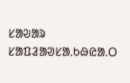ᱥᱟᱶᱟᱨ
ᱥᱟᱯᱲᱟᱣᱥᱟᱹᱠᱷᱭᱟᱹᱛ